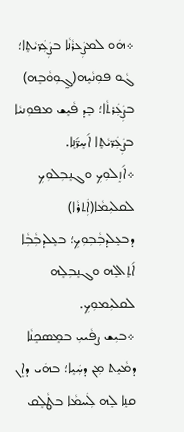܀ܗܿܘ ܠܡܨܲܥܪܵܢܵܐ ܒܨܲܥܲܖ̈ܝܵܬܸܐ؛ ܓܵܘ ܦܘܼܢܵܝܸܗ(ܓ̰ܘܼܘܵܒܸܗ) ܒܨܲܥܲܪܬܵܐ؛ ܒܸܕ ܦܵܝܸܫ ܡܦܘܼܢܝܵܐ ܒܨܲܥܲܖ̈ܝܵܬܸܐ ܐ݇ܚܸܖ̈݇ܢܸܐ.
܀ܐ݇ܙܸܠܘܼܟܼ ܘܓܢܸܒܼܠܘܼܟܼ ܠܩܠܝܼܡܵܐ(ܐܲܬܪܵܐ) ܕܒܥܸܠܕܒܼܵܒܼܘܼܟܼ؛ ܒܥܸܠܕܒܼܵܒܼܵܐ ܐ݇ܬܸܐܠܸܗ ܘܓܢܸܒܼܠܸܗ ܠܩܠܝܼܡܘܼܟܼ.
܀ܒܝܼܫ ܨܦܵܝܝܼ ܒܡܸܣܟܸܢܵܐ ܕܡܵܝܸܬ ܡܼܢ ܕܚܲܝܸܐ؛ ܒܗܿܝ ܕܐܸܢ ܩܢܸܐ ܠܸܗ ܠܲܚܡܵܐ ܒܛܵܠܸܩ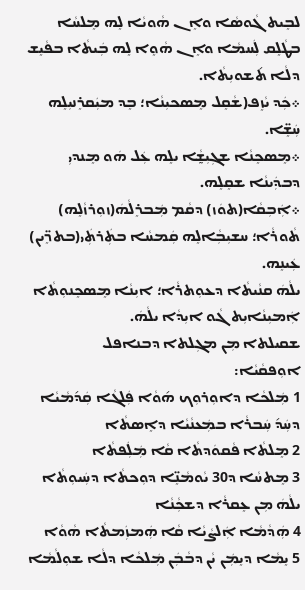ܠܒܸܝܬ ܓܵܘܣܵܐ ܘܐܸܢ ܗܵܘܝܵܐ ܠܸܗ ܡܸܠܚܵܐ ܒܛܵܠܸܩ ܠܲܚܡܵܐ ܘܐܸܢ ܗܵܘܸܐ ܠܸܗ ܒܲܝܬܵܐ ܒܦܵܝܸܫ ܕܠܵܐ ܬ݇ܫܘܝܼܬܵܐ.
܀ܟܲܕ ܝܵܙܸܦ(ܫܵܩܸܠ ܡܸܣܟܝܼܢܵܐ؛ ܒܸܕ ܡܝܲܩܪܸܢܝܼܠܸܗ ܚܲܫܸ̈ܐ.
܀ܡܸܣܟܸܢܵܐ ܫܓܼܝܼܫ̰ܵܐ ܝܠܸܗ ܥܲܠ ܗܿܘ ܡܸܢܕܝܼ ܕܒܕܲܝܢܵܐ ܫܩܸܠܸܗ.
܀ܐܲܒܼܩܵܐ(ܬܘܿܙ) ܕܩܵܡ ܡܲܒܪܸܠܵܗܿ(ܙܘܼܪܙܵܠܸܗ) ܬܵܘܪܵܐ؛ ܚܫܝܼܒܼܵܐܠܸܗ ܩܲܡܚܵܐ ܒܬܲܪܬܲܝ(ܒܬܖܸ̈ܝܢ) ܥܲܝܢܸܗ.
ܝܠܵܗܿ ܩܢܵܝܬܵܐ ܕܥܘܼܬܪܵܐ؛ ܐܝܼܢܵܐ ܡܸܣܟܸܢܘܼܬܵܐ ܐܲܡܝܼܢܵܐܝܼܬ ܓܵܘ ܐܝܼܕܵܐ ܝܠܵܗܿ.
ܫܩܝܠܬܐ ܡܼܢ ܡܓܼܠܬܐ ܕܒܢܐܦܠ
ܐܘܼܦܩܵܝܵܐ:
1 ܡܲܠܟܵܐ ܕܐܘܼܪܘܼܟ ܗ݇ܘܵܐ ܦܲܠܓܵܐ ܩܲܕ݇ܡܵܝܵܐ ܕܚܲܕ݇ ܚܲܒܪܵܐ ܒܡܲܥܢܵܝܵܐ ܕܐܸܣܬܵܐ
2 ܡܸܠܬܵܐ ܦܵܩܘܿܕܬܵܐ ܩܵܐ ܡܲܠܲܦܬܵܐ
3 ܡܸܬܚܵܐ ܕ30 ܝܵܘܡܵܢܸ̈ܐ ܕܘܼܟܬܵܐ ܕܚܲܝܘܼܬܵܐ ܝܠܵܗܿ ܡܼܢ ܥܸܩܪܵܐ ܕܫܟܼܵܢܵܐ
4 ܗܲܕܵܡܵܐ ܐܲܠܨܵܝܵܐ ܩܵܐ ܗܲܡܙܲܡܬܵܐ ܗܵܘܵܐ
5 ܝܸܡܵܐ ܕܝܸܡܲܢ ܝܵܢ ܕܒܵܒܲܢ ܡܲܠܟܵܐ ܕܠܵܐ ܫܘܼܠܵܡܵܐ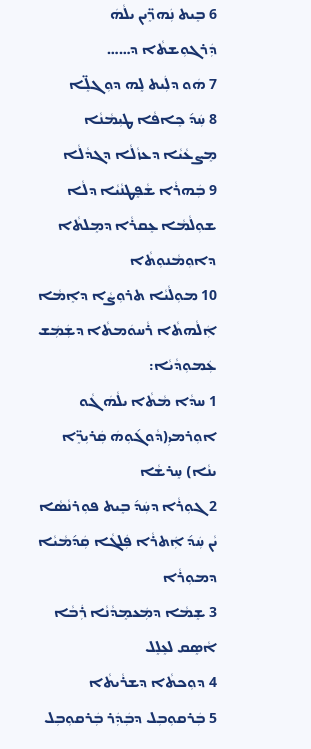6 ܒܸܝܬ ܢܲܗܖܸ̈ܝܢ ܝܠܵܗܿ ܕܲܪܓܘܼܫܬܵܐ ܕ……
7 ܗܿܘ ܕܠܲܝܬ ܠܸܗ ܕܘܼܓܠܸ̈ܐ
8 ܚܲܕ݇ ܟܸܐܦܵܐ ܛܝܼܡܵܢܵܐ ܡܸܨܥܵܝܵܐ ܕܥܙܵܠܵܐ ܕܓܕܵܠܵܐ
9 ܒܲܗܪܵܐ ܫܵܦܸܛܢܵܝܵܐ ܕܠܵܐ ܫܘܼܠܵܡܵܐ ܥܸܩܪܵܐ ܕܡܸܠܬܵܐ ܕܐܘܼܡܵܢܘܼܬܵܐ
10 ܡܘܼܠܵܝܵܐ ܬܪܘܼܨܵܐ ܕܐܸܡܵܐ ܐܲܠܵܗܬܵܐ ܪܵܚܘܿܡܬܵܐ ܕܫܲܡܲܫ
ܥܲܡܘܼܕܵܝܵܐ:
1 ܚܕܵܐ ܡܵܬܵܐ ܝܠܵܗܿ ܓܵܘ ܐܘܼܪܡܝܼ(ܕܵܘܓ݇ܘܼܗܿ ܩܲܪܝܼܖܸ̈ܐ ܝܢܵܐ) ܚܸܪܫܵܐ
2 ܓܘܼܪܵܐ ܕܚܲܕ݇ ܒܸܝܬ ܦܘܼܪܢܵܣܵܐ ܝܵܢ ܚܲܕ݇ ܐܲܬܪܵܐ ܦܲܠܓܵܐ ܩܲܕ݇ܡܵܝܵܐ ܕܡܘܼܪܵܐ
3 ܫܸܡܵܐ ܕܡܲܥܡܸܕܵܢܵܐ ܪܲܒܵܐ ܐܵܣܸܩ ܠܥܸܠܸܠ
4 ܕܘܼܟܬܵܐ ܕܫܪܵܝܬܵܐ
5 ܒܲܪܩܘܼܒܼܠ ܕܒܲܕܲܪ ܒܲܪܩܘܼܒܼܠ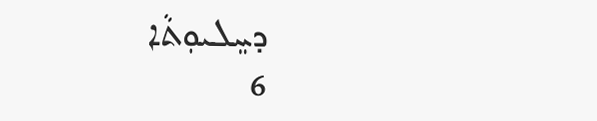ܕܚܸܠܝܘܼܬܵܐ
6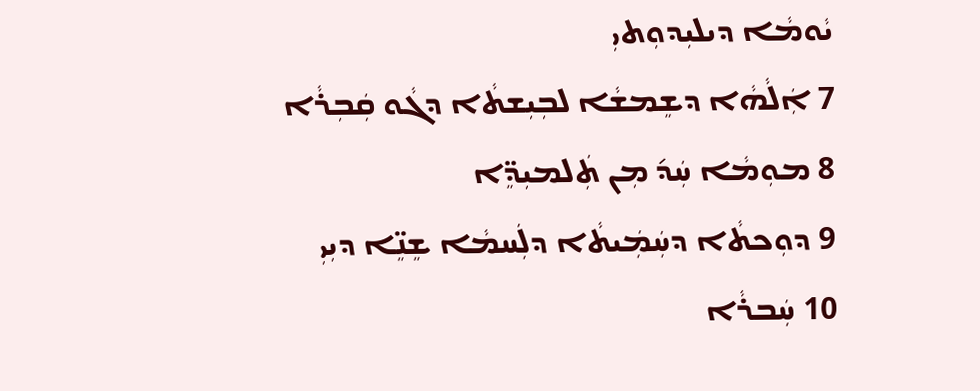ܝܵܘܡܵܐ ܕܝܠܝܼܕܘܼܬܝܼ
7 ܐܲܠܵܗܵܐ ܕܫܸܡܫܵܐ ܠܒܼܝܼܫܬܵܐ ܕܓܵܘ ܩܲܒܼܪܵܐ
8 ܡܘܼܡܵܐ ܚܲܕ݇ ܡܼܢ ܬܲܠܡܝܼܕܸ̈ܐ
9 ܕܘܼܟܬܵܐ ܕܚܲܡܲܝܬܵܐ ܕܠܲܚܡܵܐ ܫܸܢܸ̈ܐ ܕܝܼܝܼ
10 ܚܲܒܪܵܐ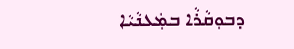ܕܒܘܼܩܵܪܵܐ ܒܡܲܥܢܵܝܵܐ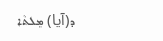ܕ(آیا) ܡܸܠܬܵܐ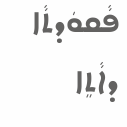ܦܵܩܘܿܕܬܵܐ ܕܐܵܬܸܐ